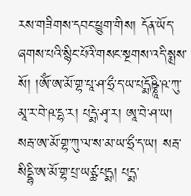རས་གཟིགས་དབང་ཕྱུག་གིས། དོན་ཡོད་ཞགས་པའི་སྙིང་པོའི་གསང་སྔགས་འདི་སྨྲས་སོ། །ཨོཾ་ཨ་མོ་གྷ་པཱ་ཤ་ཧྲྀ་ད་ཡ་པདྨོཥྞཱི་ཥ་ཀུ་མཱ་ར་བེ་ཥ་དྷ་ར། པདྨེ་ཤྭ་ར། ཨཱ་བེ་ཤ་ཡ། སརྦ་ཨ་མོ་གྷ་ཀུ་ལ་ས་མ་ཡ་ཧྲྀ་ད་ཡ། སརྦ་སིདྡྷི་ཨ་མོ་གྷ་པྲ་ཡཙྪ་པདྨ། པདྨ་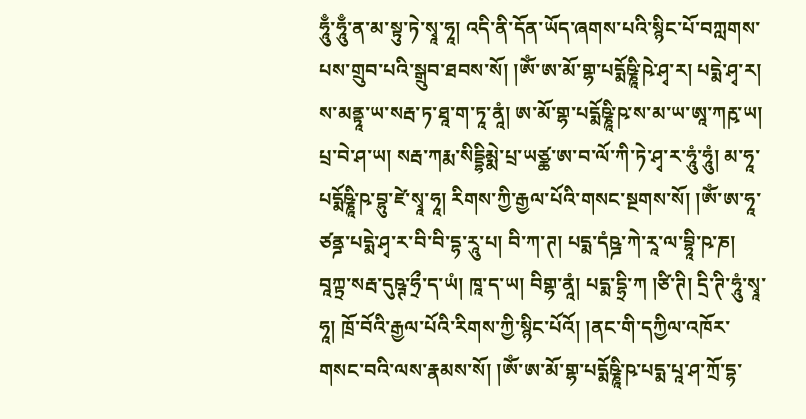ཧཱུྃ་ཧཱུྃ་ན་མ་སྟུ་ཏེ་སྭཱ་ཧཱ། འདི་ནི་དོན་ཡོད་ཞགས་པའི་སྙིང་པོ་བཀླགས་པས་གྲུབ་པའི་སྒྲུབ་ཐབས་སོ། །ཨོཾ་ཨ་མོ་གྷ་པདྨོཥྞཱི་ཥེ་ཤྭ་ར། པདྨེ་ཤྭ་ར། ས་མནྟཱ་ཡ་སརྦ་ཏ་ཐཱ་ག་ཏཱ་ནཱཾ། ཨ་མོ་གྷ་པདྨོཥྞཱི་ཥ་ས་མ་ཡ་ཨཱ་ཀརྵ་ཡ། པྲ་བེ་ཤ་ཡ། སརྦ་ཀརྨ་སིདྡྷིམྨེ་པྲ་ཡཙྪ་ཨ་བ་ལོ་ཀི་ཏེ་ཤྭ་ར་ཧཱུཾ་ཧཱུཾ། མ་ཧཱ་པདྨོཥྞཱི་ཥ་བྷུ་ཛེ་སྭཱ་ཧཱ། རིགས་ཀྱི་རྒྱལ་པོའི་གསང་སྔགས་སོ། །ཨོཾ་ཨ་ཧཱ་ཙནྜ་པདྨེ་ཤྭ་ར་བི་བི་དྷ་རཱུ་པ། བི་ཀ་ཊ། པདྨ་དཾཥྜ་ཀེ་རཱ་ལ་བྷཱི་ཥ་ཎ། བཱཀྟྲ་སརྦ་དུཥྚ་ཧྲྀ་ད་ཡཾ། ཁཱ་ད་ཡ། བིགྷ་ནཱཾ། པདྨ་དྷྲི་ཀ །ཙི་ཊི། དྲི་ཊི་ཧཱུཾ་སྭཱ་ཧཱ། ཁྲོ་བོའི་རྒྱལ་པོའི་རིགས་ཀྱི་སྙིང་པོའོ། །ནང་གི་དཀྱིལ་འཁོར་གསང་བའི་ལས་རྣམས་སོ། །ཨོཾ་ཨ་མོ་གྷ་པདྨོཥྞཱི་ཥ་པདྨ་པཱ་ཤ་ཀྲོ་དྷ་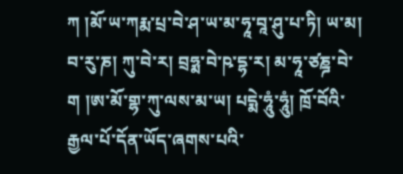ཀ །མོ་ཡ་ཀརྨ་པྲ་བེ་ཤ་ཡ་མ་ཧཱ་བཱ་ཤུ་པ་ཏི། ཡ་མ། བ་རུ་ཎ། ཀུ་བེ་ར། བྲཧྨ་བེ་ཥ་དྷ་ར། མ་ཧཱ་ཙཎྜ་བེ་ག །ཨ་མོ་གྷ་ཀུ་ལས་མ་ཡ། པདྨེ་ཧཱུཾ་ཧཱུཾ། ཁྲོ་བོའི་རྒྱལ་པོ་དོན་ཡོད་ཞགས་པའི་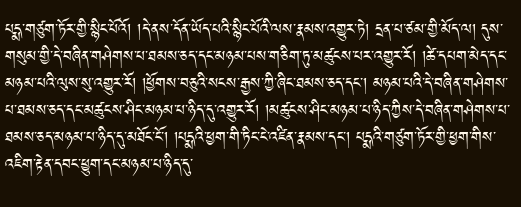པདྨ་གཙུག་ཏོར་གྱི་སྙིང་པོའོ། །དེ་ནས་དོན་ཡོད་པའི་སྙིང་པོའི་ལས་རྣམས་འགྱུར་ཏེ། དྲན་པ་ཙམ་གྱི་མོད་ལ། དུས་གསུམ་གྱི་དེ་བཞིན་གཤེགས་པ་ཐམས་ཅད་དང་མཉམ་པས་གཅིག་ཏུ་མཚུངས་པར་འགྱུར་རོ། །ཚེ་དཔག་མེད་དང་མཉམ་པའི་ལུས་སུ་འགྱུར་རོ། །ཕྱོགས་བཅུའི་སངས་རྒྱས་ཀྱི་ཞིང་ཐམས་ཅད་དང་། མཉམ་པའི་དེ་བཞིན་གཤེགས་པ་ཐམས་ཅད་དང་མཚུངས་ཤིང་མཉམ་པ་ཉིད་དུ་འགྱུར་རོ། །མཚུངས་ཤིང་མཉམ་པ་ཉིད་ཀྱིས་དེ་བཞིན་གཤེགས་པ་ཐམས་ཅད་མཉམ་པ་ཉིད་དུ་མཐོང་ངོ་། །པདྨའི་ཕྱག་གི་ཏིང་ངེ་འཛིན་རྣམས་དང་། པདྨའི་གཙུག་ཏོར་གྱི་ཕྱག་གིས་འཇིག་རྟེན་དབང་ཕྱུག་དང་མཉམ་པ་ཉིད་དུ་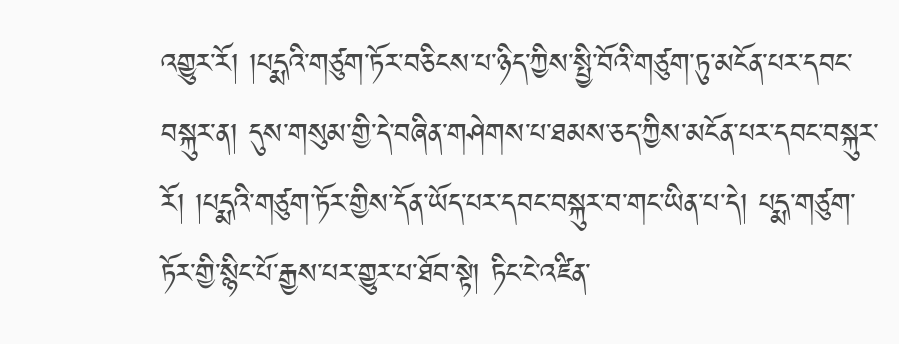འགྱུར་རོ། །པདྨའི་གཙུག་ཏོར་བཅིངས་པ་ཉིད་ཀྱིས་སྤྱི་བོའི་གཙུག་ཏུ་མངོན་པར་དབང་བསྐུར་ན། དུས་གསུམ་གྱི་དེ་བཞིན་གཤེགས་པ་ཐམས་ཅད་ཀྱིས་མངོན་པར་དབང་བསྐུར་རོ། །པདྨའི་གཙུག་ཏོར་གྱིས་དོན་ཡོད་པར་དབང་བསྐུར་བ་གང་ཡིན་པ་དེ། པདྨ་གཙུག་ཏོར་གྱི་སྙིང་པོ་རྒྱས་པར་གྱུར་པ་ཐོབ་སྟེ། ཏིང་ངེ་འཛིན་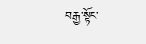བརྒྱ་སྟོང་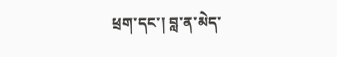ཕྲག་དང་། བླ་ན་མེད་